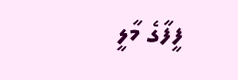ފީފާގެ މާލީ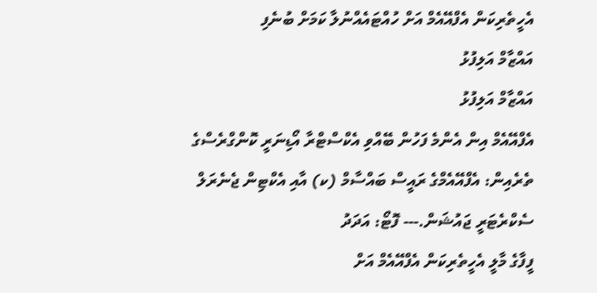އެހީތެރިކަން އެފްއޭއެމް އަށް ހުއްޓައެއްނުލާ ކަމަށް ބުނެފި
އައްޒާމް އަލިފުޅު
އައްޒާމް އަލިފުޅު
އެފްއޭއެމް އިން އެންމެ ފަހުން ބޭއްވި އެކްސްޓްރާ އޯޑިނަރީ ކޮންގްރެސްގެ ތެރެއިން: އެފްއޭއެމްގެ ރައީސް ބައްސާމް (ކ) އާއި އެކްޓިން ޖެނެރަލް ސެކްރެޓަރީ ޖައުޝަން.--- ފޮޓޯ: އަދަދު
ފީފާގެ މާލީ އެހީތެރިކަން އެފްއޭއެމް އަށް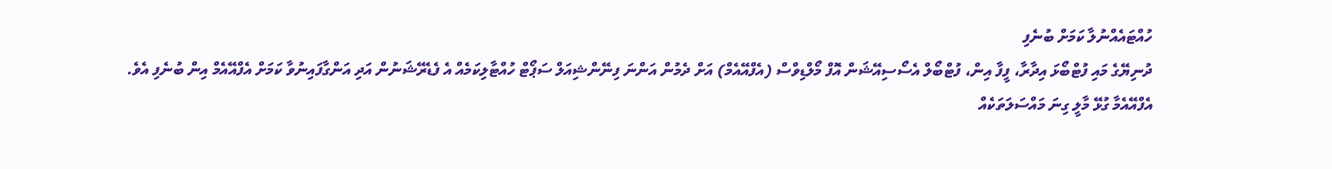ހުއްޓައެއްނުލާ ކަމަށް ބުނެފި
ދުނިޔޭގެ މައި ފުޓްބޯޅަ އިދާރާ، ފީފާ އިން، ފުޓްބޯލް އެސޯސިއޭޝަން އޮފް މޯލްޑިވްސް (އެފްއޭއެމް) އަށް ދެމުން އަންނަ ފިނޭންޝިއަލް ސަޕޯޓް ހުއްޓާލިކަމެއް އެ ފެޑެރޭޝަނުން އަދި އަންގާފައިނުވާ ކަމަށް އެފްއޭއެމް އިން ބުނެފި އެވެ.
އެފްއޭއެމާ ގުޅޭ މާލީ ގިނަ މައްސަލަތަކެއް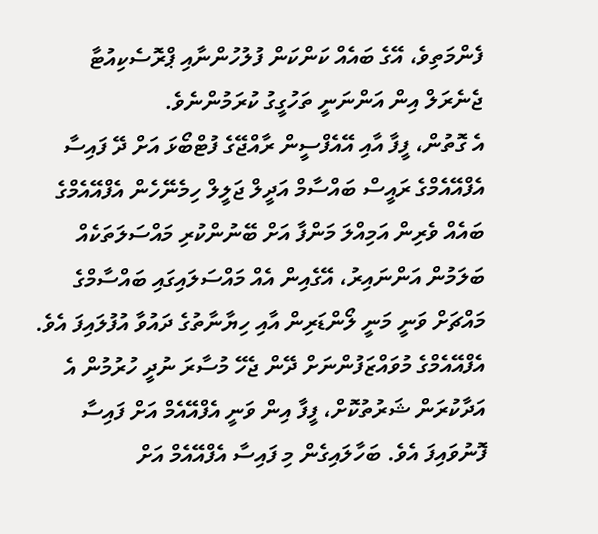ފެންމަތިވެ، އޭގެ ބައެއް ކަންކަން ފުލުހުންނާއި ޕްރޮސެކިއުޓާ ޖެނެރަލް އިން އަންނަނީ ތަހުގީގު ކުރަމުންނެވެ.
އެ ގޮތުން، ފީފާ އާއި އޭއެފްސީން ރާއްޖޭގެ ފުޓްބޯޅަ އަށް ދޭ ފައިސާ އެފްއޭއެމްގެ ރައީސް ބައްސާމް އަދީލް ޖަލީލް ހިމެނޭހެން އެފްއޭއެމްގެ ބައެއް ވެރިން އަމިއްލަ މަންފާ އަށް ބޭނުންކުރި މައްސަލަތަކެއް ބަލަމުން އަންނައިރު، އޭގެއިން އެއް މައްސަލައިގައި ބައްސާމްގެ މައްޗަށް ވަނީ މަނީ ލޯންޑަރިން އާއި ހިޔާނާތުގެ ދައުވާ އުފުލައިފަ އެވެ.
އެފްއޭއެމްގެ މުވައްޒަފުންނަށް ދޭން ޖެހޭ މުސާރަ ނުދީ ހުރުމުން އެ އަދާކުރަން ޝަރުތުކޮށް، ފީފާ އިން ވަނީ އެފްއޭއެމް އަށް ފައިސާ ފޮނުވައިފަ އެވެ. ބަހާލައިގެން މި ފައިސާ އެފްއޭއެމް އަށް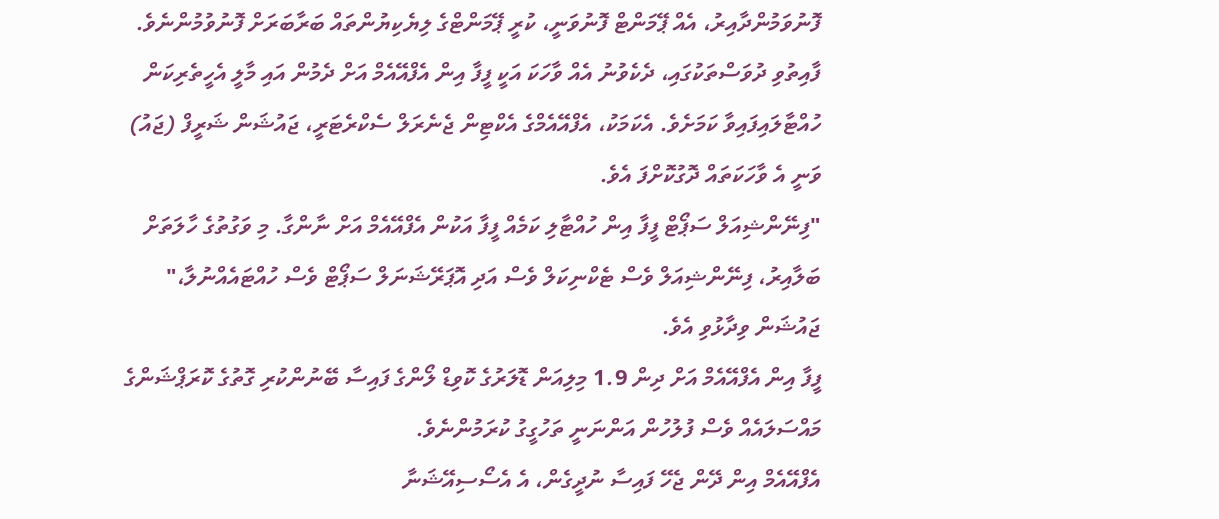ފޮނުވަމުންދާއިރު، އެއް ޕޭމަންޓް ފޮނުވަނީ، ކުރީ ޕޭމަންޓްގެ ލިޔެކިޔުންތައް ބަރާބަރަށް ފޮނުވުމުންނެވެ.
ފާއިތުވި ދުވަސްތަކުގައި، ދެކެވުނު އެއް ވާހަކަ އަކީ ފީފާ އިން އެފްއޭއެމް އަށް ދެމުން އައި މާލީ އެހީތެރިކަން ހުއްޓާލައިފައިވާ ކަމަށެވެ. އެކަމަކު، އެފްއޭއެމްގެ އެކްޓިން ޖެނެރަލް ސެކްރެޓަރީ، ޖައުޝަން ޝަރީފް (ޖައު) ވަނީ އެ ވާހަކަތައް ދޮގުކޮށްފަ އެވެ.
"ފިނޭންޝިއަލް ސަޕޯޓް ފީފާ އިން ހުއްޓާލި ކަމެއް ފީފާ އަކުން އެފްއޭއެމް އަށް ނާންގާ. މި ވަގުތުގެ ހާލަތަށް ބަލާއިރު، ފިނޭންޝިއަލް ވެސް ޓެކްނިކަލް ވެސް އަދި އޮޕަރޭޝަނަލް ސަޕޯޓް ވެސް ހުއްޓައެއްނުލާ،" ޖައުޝަން ވިދާޅުވި އެވެ.
ފީފާ އިން އެފްއޭއެމް އަށް ދިން 1.9 މިލިއަން ޑޮލަރުގެ ކޮވިޑް ލޯންގެ ފައިސާ ބޭނުންކުރި ގޮތުގެ ކޮރަޕްޝަންގެ މައްސަލައެއް ވެސް ފުލުހުން އަންނަނީ ތަހުގީގު ކުރަމުންނެވެ.
އެފްއޭއެމް އިން ދޭން ޖެހޭ ފައިސާ ނުދީގެން، އެ އެސޯސިއޭޝަނާ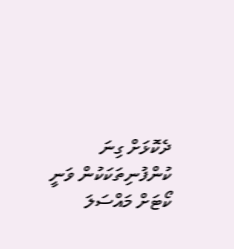ދެކޮޅަށް ގިނަ ކުންފުނިތަކަކުން ވަނީ ކޯޓަށް މައްސަލަ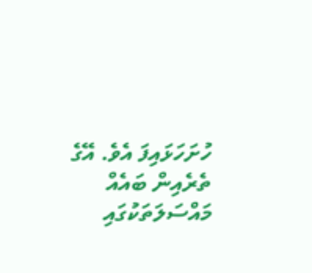ހުށަހަޅައިފަ އެވެ. އޭގެ ތެރެއިން ބައެއް މައްސަލަތަކުގައި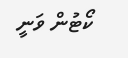ކޯޓުން ވަނީ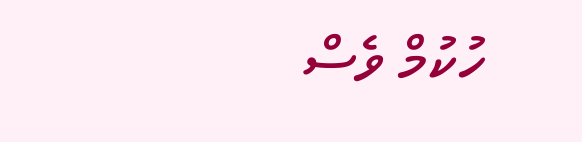ހުކުމް ވެސް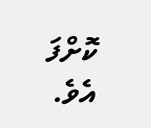ކޮށްފަ އެވެ.